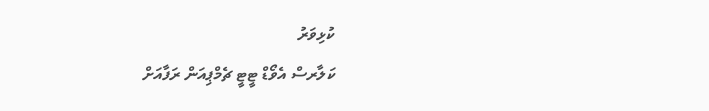ކުޅިވަރު
ކަލާރސް އެވޯޑް ޓީޓީ ޗެމްޕިއަން ރަފާއަށް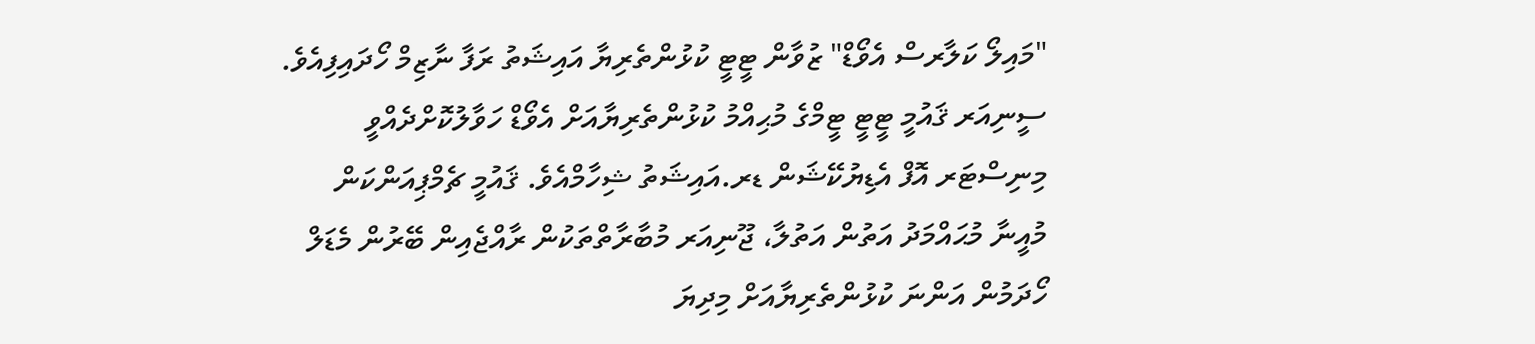"މައިލޯ ކަލާރސް އެވޯޑް" ޒުވާން ޓީޓީ ކުޅުންތެރިޔާ އައިޝަތު ރަފާ ނާޒިމް ހޯދައިފިއެވެ.
ސީނިއަރ ޤައުމީ ޓީޓީ ޓީމްގެ މުޙިއްމު ކުޅުންތެރިޔާއަށް އެވޯޑް ހަވާލުކޮށްދެއްވީ މިނިސްޓަރ އޮފް އެޑިޔުކޭޝަން ޑރ.އައިޝަތު ޝިހާމްއެވެ. ޤައުމީ ޗެމްޕިއަންކަން މުއީނާ މުޙައްމަދު އަތުން އަތުލާ، ޖޫނިއަރ މުބާރާތްތަކުން ރާއްޖެއިން ބޭރުން މެޑަލް ހޯދަމުން އަންނަ ކުޅުންތެރިޔާއަށް މިދިޔަ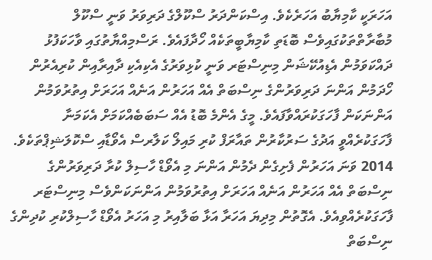އަހަރަކީ ކާމިޔާބު އަހަރެކެވެ. އިސްކަންދަރު ސްކޫލްގެ ދަރިވަރު ވަނީ ސްކޫލް މުބާރާތްތަކުގައިވެސް ބޮޑަތި ކާމިޔާބީތަކެއް ހޯދާފައެވެ. ރަސްމިއްޔާތުގައި ވާހަކަފުޅު ދައްކަވަމުން އެޑިއުކޭޝަން މިނިސްޓަރ ވަނީ ކުޅިވަރުގެ އެކިއެކި ދާއިރާއިން ކުރިއެރުން ހޯދަމުން އަންނަ ދަރިވަރުންގެ ނިސްބަތް އެއް އަހަރުން އަނެއް އަހަރަށް އިތުރުވަމުން އަންނަކަން ފާހަގަކުރައްވާފައެވެ. މީގެ އެންމެ ބޮޑު އެއް ސަބަބެއްކަމަށް އެކަމަނާ ފާހަގަކުރެއްވީ އަދުގެ ސަރުކާރުން ތައާރަފް ކުރި މައިލޯ ކަލާރސް އެވޯޑާއި ސްކޮލަޝިޕްތަކެވެ. 2014 ވަނަ އަހަރުން ފެށިގެން ދެމުން އަންނަ މި އެވޯޑް ހާސިލް ކުރާ ދަރިވަރުންގެ ނިސްބަތް އެއް އަހަރުން އަނެއް އަހަރަށް އިތުރުވަމުން އަންނަކަންވެސް މިނިސްޓަރ ފާހަގަކުރެއްވިއެވެ. އެގޮތުން މިދިޔަ އަހަރާ އަޅާ ބަލާއިރު މި އަހަރު އެވޯޑް ހާސިލްކުރި ކުދިންގެ ނިސްބަތް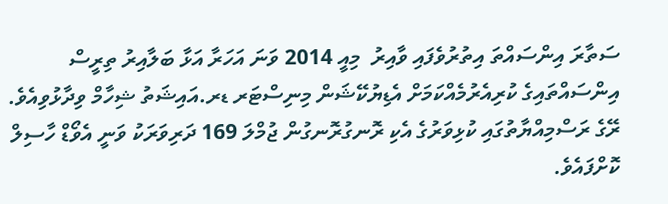ސަތާރަ އިންސައްތަ އިތުރުވެފައި ވާއިރު  މިއީ 2014 ވަނަ އަހަރާ އަޅާ ބަލާއިރު ތިރީސް އިންސައްތައިގެ ކުރިއެރުމެއްކަމަށް އެޑިޔުކޭޝަން މިނިސްޓަރ ޑރ.އައިޝަތު ޝިހާމް ވިދާޅުވިއެވެ.
ރޭގެ ރަސްމިއްޔާތުގައި ކުޅިވަރުގެ އެކި ރޮނގުރޮނގުން ޖުމްލަ 169 ދަރިވަރަކު ވަނީ އެވޯޑް ހާސިލް ކޮށްފައެވެ.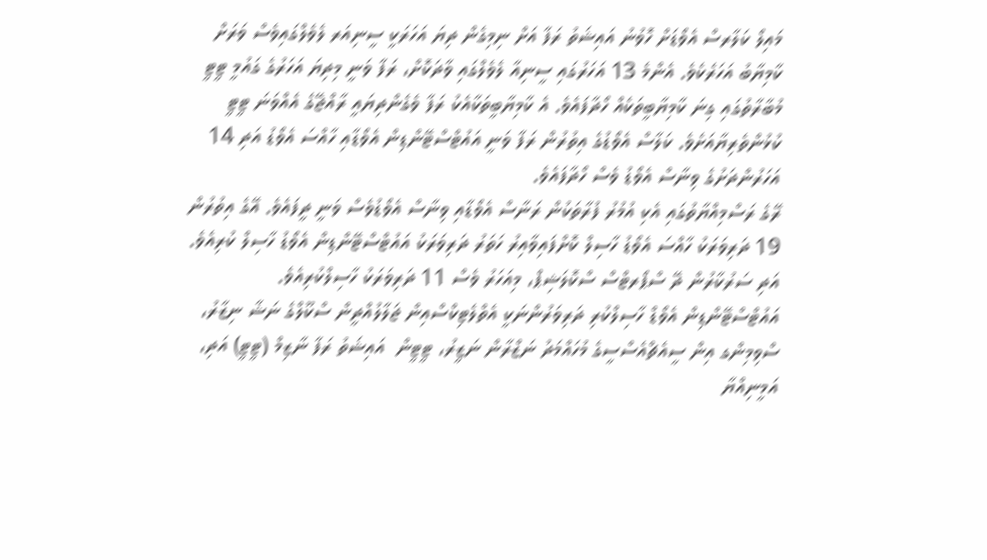މައިލޯ ކަލާރސް އެވޯޑަށް ހޮވުނު އައިޝަތު ރަފާ އަށް ނިމިގެން ދިޔަ އަހަރަކީ ސީނިއަރ ލެވެލްގައިވެސް ވަރަށް ކާމިޔާބު އަހަރެކެވެ. އެންމެ 13 އަހަރުގައި ސީނިއާ ލެވެލްގައި ވާދަކޮށް، ރަފާ ވަނީ މިދިޔަ އަހަރުގެ ގައުމީ ޓީޓީ މުބާރާތުގައި ގިނަ ކާމިޔާބީތަކެއް ހޯދާފައެވެ. އެ ކާމިޔާބީތަކާއެކު ރަފާ ވެގެންދިޔައީ ރާއްޖޭގެ އެއްވަނަ ޓީޓީ ކުޅުންތެރިޔާއަށެވެ. ކަލާސް އެވޯޑުގެ އިތުރުން ރަފާ ވަނީ އައުޓްސްޓޭންޑިން އެވޯޑާއި ހާއްސަ އެވޯޑު އަދި 14 އަހަރުންދަށުގެ ވިނާސް އެވޯޑު ވެސް ހޯދާފައެވެ.
ރޭގެ ރަސްމިއްޔާތުގައި އެކި އުމުރު ފުރާތަކުން ރަނާސް އެވޯޑާއި ވިނާސް އެވޯޑުވެސް ވަނީ ދީފައެވެ. އޭގެ އިތުރުން 19 ދަރިވަރަކު ހާއްސަ އެވޯޑު ހާސިލް ކޮށްފައިވާއިރު ހަތަރު ދަރިވަރަކު އައުޓްސްޓޭންޑިން އެވޯޑު ހާސިލް ކުރިއެވެ. އަދި ސަރުކާރުން ދޭ ސްޕޯރޓްސް ސްކޮލަޝިޕް، މިއަހަރު ވެސް 11 ދަރިވަރަކު ހާސިލްކުރިއެވެ. އައުޓްސްޓޭންޑިން އެވޯޑް ހާސިލްކުރި ދަރިވަރުންނަކީ އެތްލެޓިކްސްއިން ޖަލާލުއްދީން ސްކޫލްގެ ނަޝާ ނިޒާރު، ސްވިމިންގ އިން ސީއެޗްއެސްސީގެ މުހައްމަދު ނަޒްރާން ނަޒީރު، ޓީޓީން  އައިޝަތު ރަފާ ނާޒިމް (ޓީޓީ) އަދި، އަމީނިއްޔާ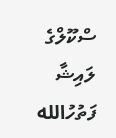ސްކޫލްގެ ލައިޝާ ފަތުހުالله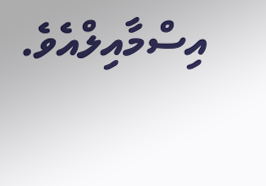އިސްމާއިލްއެވެ.